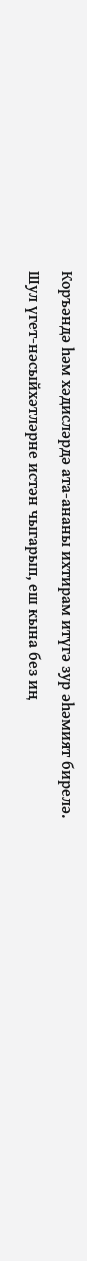Коръәндә һәм хәдисләрдә ата-ананы ихтирам итүгә зур әһәмият бирелә. Шул үгет-нәсыйхәтләрне истән чыгарып, еш кына без иң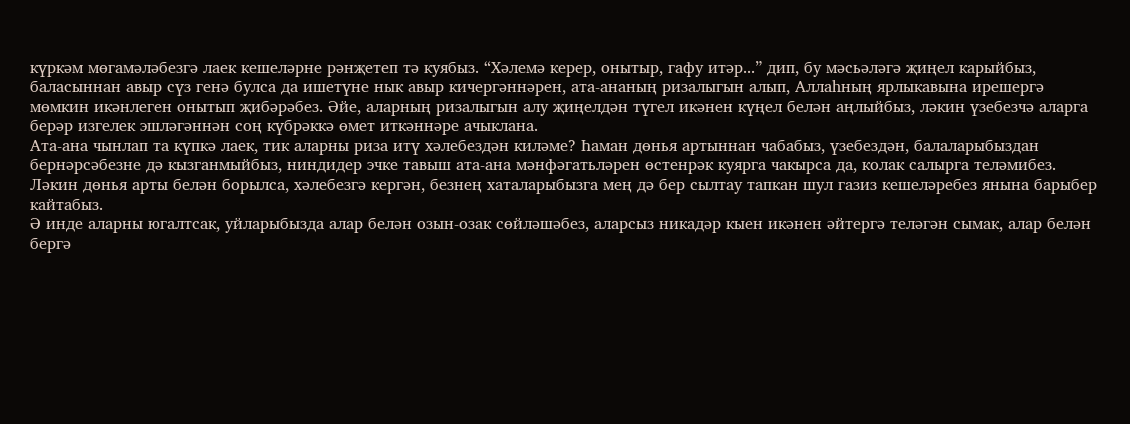күркәм мөгамәләбезгә лаек кешеләрне рәнҗетеп тә куябыз. “Хәлемә керер, онытыр, гафу итәр...” дип, бу мәсьәләгә җиңел карыйбыз, баласыннан авыр сүз генә булса да ишетүне нык авыр кичергәннәрен, ата-ананың ризалыгын алып, Аллаһның ярлыкавына ирешергә мөмкин икәнлеген онытып җибәрәбез. Әйе, аларның ризалыгын алу җиңелдән түгел икәнен күңел белән аңлыйбыз, ләкин үзебезчә аларга берәр изгелек эшләгәннән соң күбрәккә өмет иткәннәре ачыклана.
Ата-ана чынлап та күпкә лаек, тик аларны риза итү хәлебездән киләме? Һаман дөнья артыннан чабабыз, үзебездән, балаларыбыздан бернәрсәбезне дә кызганмыйбыз, ниндидер эчке тавыш ата-ана мәнфәгатьләрен өстенрәк куярга чакырса да, колак салырга теләмибез.
Ләкин дөнья арты белән борылса, хәлебезгә кергән, безнең хаталарыбызга мең дә бер сылтау тапкан шул газиз кешеләребез янына барыбер кайтабыз.
Ә инде аларны югалтсак, уйларыбызда алар белән озын-озак сөйләшәбез, аларсыз никадәр кыен икәнен әйтергә теләгән сымак, алар белән бергә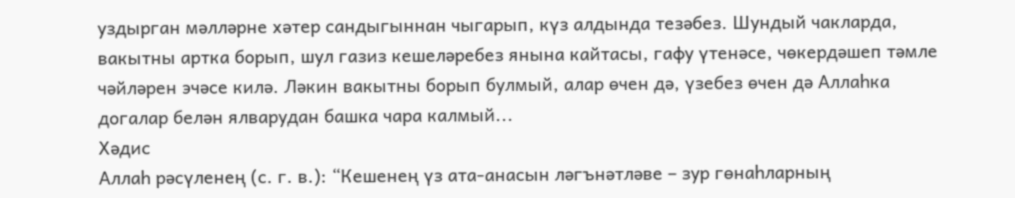уздырган мәлләрне хәтер сандыгыннан чыгарып, күз алдында тезәбез. Шундый чакларда, вакытны артка борып, шул газиз кешеләребез янына кайтасы, гафу үтенәсе, чөкердәшеп тәмле чәйләрен эчәсе килә. Ләкин вакытны борып булмый, алар өчен дә, үзебез өчен дә Аллаһка догалар белән ялварудан башка чара калмый...
Хәдис
Аллаһ рәсүленең (с. г. в.): “Кешенең үз ата-анасын ләгънәтләве – зур гөнаһларның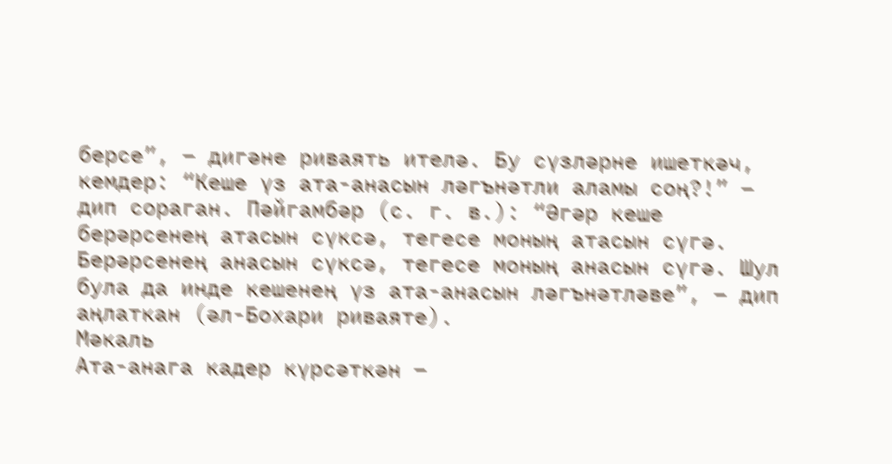берсе”, – дигәне риваять ителә. Бу сүзләрне ишеткәч, кемдер: “Кеше үз ата-анасын ләгънәтли аламы соң?!” – дип сораган. Пәйгамбәр (с. г. в.): “Әгәр кеше берәрсенең атасын сүксә, тегесе моның атасын сүгә. Берәрсенең анасын сүксә, тегесе моның анасын сүгә. Шул була да инде кешенең үз ата-анасын ләгънәтләве”, – дип аңлаткан (әл-Бохари риваяте).
Мәкаль
Ата-анага кадер күрсәткән –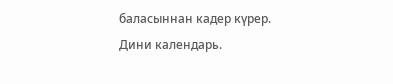баласыннан кадер күрер.
Дини календарь.